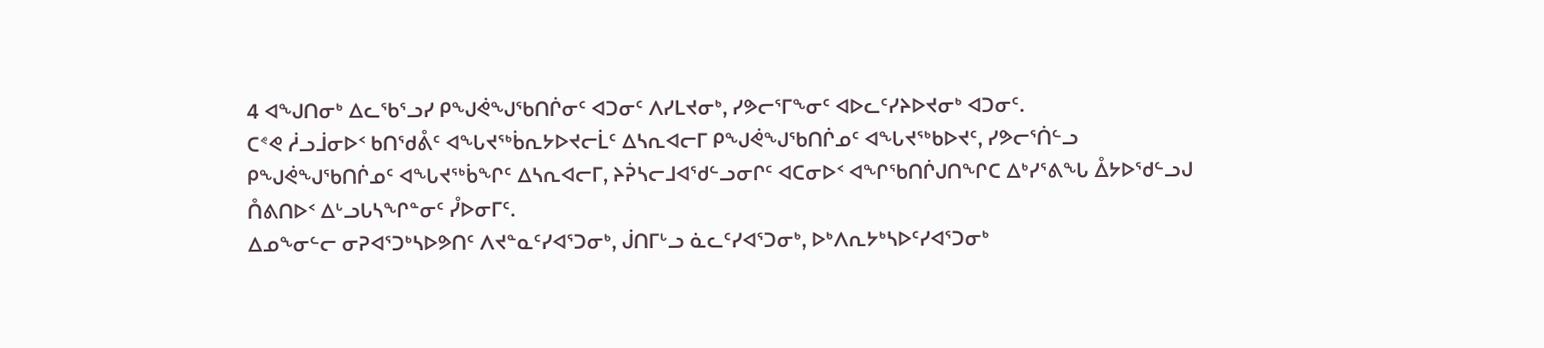4 ᐊᖑᑎᓂᒃ ᐃᓚᖃᕐᓗᓯ ᑭᖑᕚᖑᖃᑎᒌᓂᑦ ᐊᑐᓂᑦ ᐱᓯᒪᔪᓂᒃ, ᓯᕗᓕᕐᒥᖕᓂᑦ ᐊᐅᓚᑦᓯᔨᐅᔪᓂᒃ ᐊᑐᓂᑦ.
ᑕᕝᕙ ᓲᓗᒨᓂᐅᑉ ᑲᑎᖁᕔᑦ ᐊᖓᔪᖅᑳᕆᔭᐅᔪᓕᒫᑦ ᐃᓴᕆᐊᓕᒥ ᑭᖑᕚᖑᖃᑎᒌᓄᑦ ᐊᖓᔪᖅᑲᐅᔪᑦ, ᓯᕗᓕᕐᑏᓪᓗ ᑭᖑᕚᖑᖃᑎᒌᓄᑦ ᐊᖓᔪᖅᑳᖏᑦ ᐃᓴᕆᐊᓕᒥ, ᔨᕉᓴᓕᒧᐊᖁᓪᓗᓂᒋᑦ ᐊᑕᓂᐅᑉ ᐊᖏᖃᑎᒌᒍᑎᖏᑕ ᐃᒃᓯᕐᕕᖓ ᐂᔭᐅᖁᓪᓗᒍ ᑍᕕᑎᐅᑉ ᐃᒡᓗᒐᓴᖏᓐᓂᑦ ᓮᐅᓂᒥᑦ.
ᐃᓄᖕᓂᓪᓕ ᓂᕈᐊᕐᑐᒃᓴᐅᕗᑎᑦ ᐱᔪᓐᓇᑦᓯᐊᕐᑐᓂᒃ, ᒎᑎᒥᒡᓗ ᓈᓚᑦᓯᐊᕐᑐᓂᒃ, ᐅᒃᐱᕆᔭᒃᓴᐅᑦᓯᐊᕐᑐᓂᒃ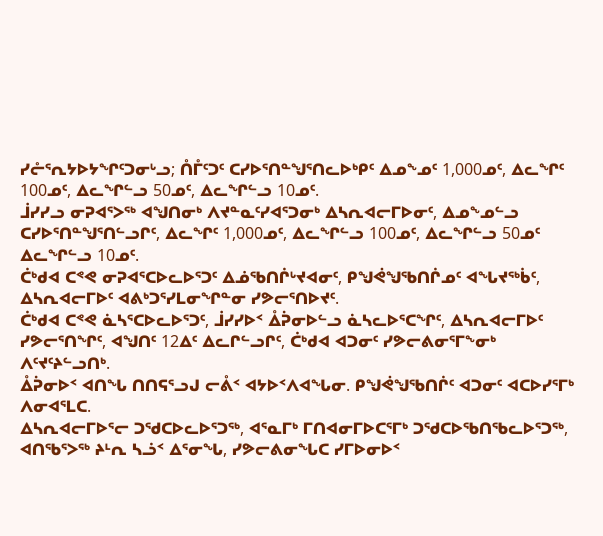ᓯᓔᕐᕆᔭᐅᔭᖏᑦᑐᓂᒡᓗ; ᑍᒤᑦᑐᑦ ᑕᓯᐅᕐᑎᓐᖑᕐᑎᓚᐅᒃᑭᑦ ᐃᓄᖕᓄᑦ 1,000ᓄᑦ, ᐃᓚᖏᑦ 100ᓄᑦ, ᐃᓚᖏᓪᓗ 50ᓄᑦ, ᐃᓚᖏᓪᓗ 10ᓄᑦ.
ᒨᓯᓯᓗ ᓂᕈᐊᕐᐳᖅ ᐊᖑᑎᓂᒃ ᐱᔪᓐᓇᑦᓯᐊᕐᑐᓂᒃ ᐃᓴᕆᐊᓕᒥᐅᓂᑦ, ᐃᓄᖕᓄᓪᓗ ᑕᓯᐅᕐᑎᓐᖑᕐᑎᓪᓗᒋᑦ, ᐃᓚᖏᑦ 1,000ᓄᑦ, ᐃᓚᖏᓪᓗ 100ᓄᑦ, ᐃᓚᖏᓪᓗ 50ᓄᑦ ᐃᓚᖏᓪᓗ 10ᓄᑦ.
ᑖᒃᑯᐊ ᑕᕝᕙ ᓂᕈᐊᕐᑕᐅᓚᐅᕐᑐᑦ ᐃᓅᖃᑎᒌᒡᔪᐊᓂᑦ, ᑭᖑᕚᖑᖃᑎᒌᓄᑦ ᐊᖓᔪᖅᑳᑦ, ᐃᓴᕆᐊᓕᒥᐅᑦ ᐊᕕᒃᑐᕐᓯᒪᓂᖏᓐᓂ ᓯᕗᓕᕐᑎᐅᔪᑦ.
ᑖᒃᑯᐊ ᑕᕝᕙ ᓈᓴᕐᑕᐅᓚᐅᕐᑐᑦ, ᒨᓯᓯᐅᑉ ᐂᕉᓂᐅᓪᓗ ᓈᓴᓚᐅᕐᑕᖏᑦ, ᐃᓴᕆᐊᓕᒥᐅᑦ ᓯᕗᓕᕐᑎᖏᑦ, ᐊᖑᑎᑦ 12ᐃᑦ ᐃᓚᒋᓪᓗᒋᑦ, ᑖᒃᑯᐊ ᐊᑐᓂᑦ ᓯᕗᓕᕕᓂᕐᒥᖕᓂᒃ ᐱᑦᔪᑦᔨᓪᓗᑎᒃ.
ᐂᕉᓂᐅᑉ ᐊᑎᖓ ᑎᑎᕋᕐᓗᒍ ᓕᕔᑉ ᐊᔭᐅᑉᐱᐊᖓᓂ. ᑭᖑᕚᖑᖃᑎᒌᑦ ᐊᑐᓂᑦ ᐊᑕᐅᓯᕐᒥᒃ ᐱᓂᐊᕐᒪᑕ.
ᐃᓴᕆᐊᓕᒥᐅᕐᓕ ᑐᖁᑕᐅᓚᐅᕐᑐᖅ, ᐊᕐᓇᒥᒃ ᒥᑎᐊᓂᒥᐅᑕᕐᒥᒃ ᑐᖁᑕᐅᖃᑎᖃᓚᐅᕐᑐᖅ, ᐊᑎᖃᕐᐳᖅ ᔨᒻᕆ ᓴᓘᑉ ᐃᕐᓂᖓ, ᓯᕗᓕᕕᓂᖓᑕ ᓯᒥᐅᓂᐅᑉ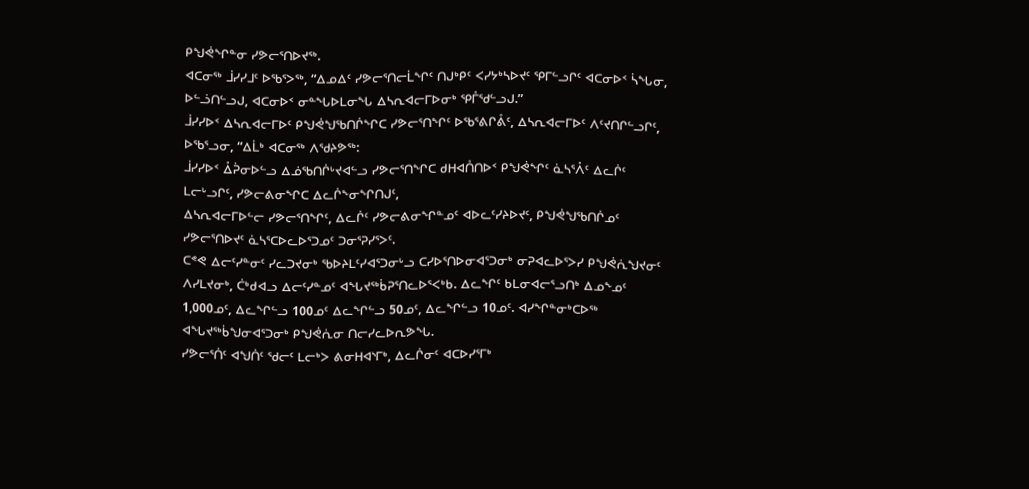ᑭᖑᕚᖏᓐᓂ ᓯᕗᓕᕐᑎᐅᔪᖅ.
ᐊᑕᓂᖅ ᒨᓯᓯᒧᑦ ᐅᖃᕐᐳᖅ, “ᐃᓄᐃᑦ ᓯᕗᓕᕐᑎᓕᒫᖏᑦ ᑎᒍᒃᑭᑦ ᐸᓯᔭᒃᓴᐅᔪᑦ ᕿᒥᓪᓗᒋᑦ ᐊᑕᓂᐅᑉ ᓵᖓᓂ, ᐅᓪᓘᑎᓪᓗᒍ, ᐊᑕᓂᐅᑉ ᓂᓐᖓᐅᒪᓂᖓ ᐃᓴᕆᐊᓕᒥᐅᓂᒃ ᕿᒤᖁᓪᓗᒍ.”
ᒨᓯᓯᐅᑉ ᐃᓴᕆᐊᓕᒥᐅᑦ ᑭᖑᕚᖑᖃᑎᒌᖏᑕ ᓯᕗᓕᕐᑎᖏᑦ ᐅᖃᕐᕕᒋᕔᑦ, ᐃᓴᕆᐊᓕᒥᐅᑦ ᐱᑦᔪᑎᒋᓪᓗᒋᑦ, ᐅᖃᕐᓗᓂ, “ᐃᒫᒃ ᐊᑕᓂᖅ ᐱᖁᔨᕗᖅ:
ᒨᓯᓯᐅᑉ ᐂᕉᓂᐅᓪᓗ ᐃᓅᖃᑎᒌᒡᔪᐊᓪᓗ ᓯᕗᓕᕐᑎᖏᑕ ᑯᕼᐊᑍᑎᐅᑉ ᑭᖑᕚᖏᑦ ᓈᓴᕐᐰᑦ ᐃᓚᒌᑦ ᒪᓕᒡᓗᒋᑦ, ᓯᕗᓕᕕᓂᖏᑕ ᐃᓚᒌᖕᓂᖏᑎᒍᑦ,
ᐃᓴᕆᐊᓕᒥᐅᓪᓕ ᓯᕗᓕᕐᑎᖏᑦ, ᐃᓚᒌᑦ ᓯᕗᓕᕕᓂᖏᓐᓄᑦ ᐊᐅᓚᑦᓯᔨᐅᔪᑦ, ᑭᖑᕚᖑᖃᑎᒌᓄᑦ ᓯᕗᓕᕐᑎᐅᔪᑦ ᓈᓴᕐᑕᐅᓚᐅᕐᑐᓄᑦ ᑐᓂᕐᕈᓯᕐᐳᑦ.
ᑕᕝᕙ ᐃᓕᑦᓯᓐᓂᑦ ᓯᓚᑐᔪᓂᒃ ᖃᐅᔨᒪᑦᓯᐊᕐᑐᓂᒡᓗ ᑕᓯᐅᕐᑎᐅᓂᐊᕐᑐᓂᒃ ᓂᕈᐊᓚᐅᕐᐳᓯ ᑭᖑᕚᕇᖑᔪᓂᑦ ᐱᓯᒪᔪᓂᒃ, ᑖᒃᑯᐊᓗ ᐃᓕᑦᓯᓐᓄᑦ ᐊᖓᔪᖅᑳᕈᕐᑎᓚᐅᕐᐸᒃᑲ. ᐃᓚᖏᑦ ᑲᒪᓂᐊᓕᕐᓗᑎᒃ ᐃᓄᖕᓄᑦ 1,000ᓄᑦ, ᐃᓚᖏᓪᓗ 100ᓄᑦ ᐃᓚᖏᓪᓗ 50ᓄᑦ, ᐃᓚᖏᓪᓗ 10ᓄᑦ. ᐊᓯᖏᓐᓂᒃᑕᐅᖅ ᐊᖓᔪᖅᑳᖑᓂᐊᕐᑐᓂᒃ ᑭᖑᕚᕇᓂ ᑎᓕᓯᓚᐅᕆᕗᖓ.
ᓯᕗᓕᕐᑏᑦ ᐊᖑᑏᑦ ᖁᓕᑦ ᒪᓕᒃᐳ ᕕᓂᕼᐊᔅᒥᒃ, ᐃᓚᒌᓂᑦ ᐊᑕᐅᓯᕐᒥᒃ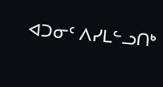ᐊᑐᓂᑦ ᐱᓯᒪᓪᓗᑎᒃ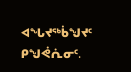ᐊᖓᔪᖅᑳᖑᔪᑦ ᑭᖑᕚᕇᓂᑦ.